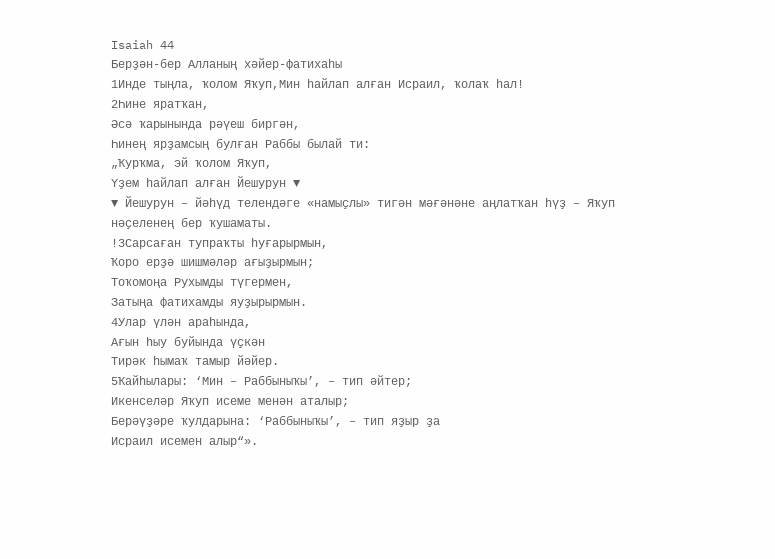Isaiah 44
Берҙән-бер Алланың хәйер-фатихаһы
1Инде тыңла, ҡолом Яҡуп,Мин һайлап алған Исраил, ҡолаҡ һал!
2Һине яратҡан,
Әсә ҡарынында рәүеш биргән,
Һинең ярҙамсың булған Раббы былай ти:
„Ҡурҡма, эй ҡолом Яҡуп,
Үҙем һайлап алған Йешурун ▼
▼ Йешурун – йәһүд телендәге «намыҫлы» тигән мәғәнәне аңлатҡан һүҙ – Яҡуп нәҫеленең бер ҡушаматы.
!3Сарсаған тупраҡты һуғарырмын,
Ҡоро ерҙә шишмәләр ағыҙырмын;
Тоҡомоңа Рухымды түгермен,
Затыңа фатихамды яуҙырырмын.
4Улар үлән араһында,
Ағын һыу буйында үҫкән
Тирәк һымаҡ тамыр йәйер.
5Ҡайһылары: ‘Мин – Раббыныҡы’, – тип әйтер;
Икенселәр Яҡуп исеме менән аталыр;
Берәүҙәре ҡулдарына: ‘Раббыныҡы’, – тип яҙыр ҙа
Исраил исемен алыр“».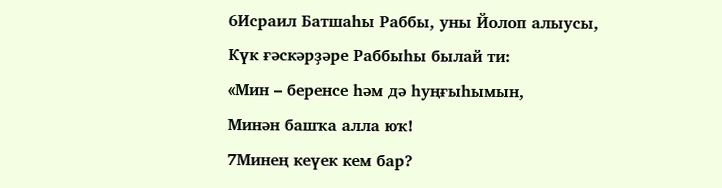6Исраил Батшаһы Раббы, уны Йолоп алыусы,
Күк ғәскәрҙәре Раббыһы былай ти:
«Мин – беренсе һәм дә һуңғыһымын,
Минән башҡа алла юҡ!
7Минең кеүек кем бар?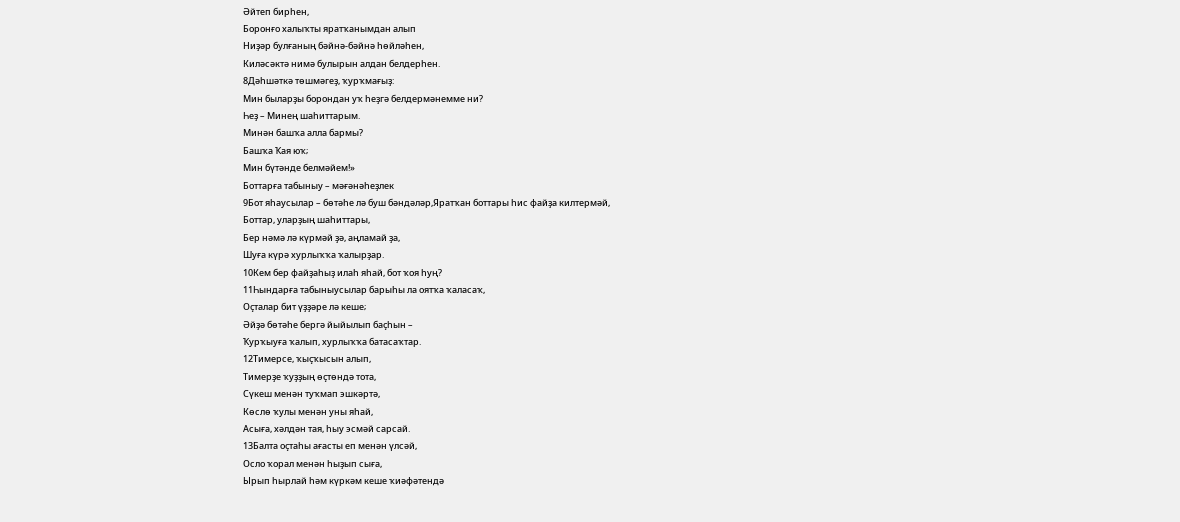Әйтеп бирһен,
Боронғо халыҡты яратҡанымдан алып
Ниҙәр булғаның бәйнә-бәйнә һөйләһен,
Киләсәктә нимә булырын алдан белдерһен.
8Дәһшәткә төшмәгеҙ, ҡурҡмағыҙ:
Мин быларҙы борондан уҡ һеҙгә белдермәнемме ни?
Һеҙ – Минең шаһиттарым.
Минән башҡа алла бармы?
Башҡа Ҡая юҡ;
Мин бүтәнде белмәйем!»
Боттарға табыныу – мәғәнәһеҙлек
9Бот яһаусылар – бөтәһе лә буш бәндәләр,Яратҡан боттары һис файҙа килтермәй,
Боттар, уларҙың шаһиттары,
Бер нәмә лә күрмәй ҙә, аңламай ҙа,
Шуға күрә хурлыҡҡа ҡалырҙар.
10Кем бер файҙаһыҙ илаһ яһай, бот ҡоя һуң?
11Һындарға табыныусылар барыһы ла оятҡа ҡаласаҡ,
Оҫталар бит үҙҙәре лә кеше;
Әйҙә бөтәһе бергә йыйылып баҫһын –
Ҡурҡыуға ҡалып, хурлыҡҡа батасаҡтар.
12Тимерсе, ҡыҫҡысын алып,
Тимерҙе ҡуҙҙың өҫтөндә тота,
Сүкеш менән туҡмап эшкәртә,
Көслө ҡулы менән уны яһай,
Асыға, хәлдән тая, һыу эсмәй сарсай.
13Балта оҫтаһы ағасты еп менән үлсәй,
Осло ҡорал менән һыҙып сыға,
Ырып һырлай һәм күркәм кеше ҡиәфәтендә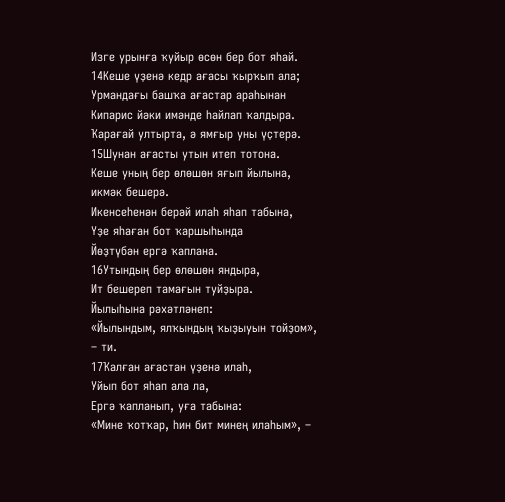Изге урынға ҡуйыр өсөн бер бот яһай.
14Кеше үҙенә кедр ағасы ҡырҡып ала;
Урмандағы башҡа ағастар араһынан
Кипарис йәки имәнде һайлап ҡалдыра.
Ҡарағай ултырта, ә ямғыр уны үҫтерә.
15Шунан ағасты утын итеп тотона.
Кеше уның бер өлөшөн яғып йылына, икмәк бешерә.
Икенсеһенән берәй илаһ яһап табына,
Үҙе яһаған бот ҡаршыһында
Йөҙтүбән ергә ҡаплана.
16Утындың бер өлөшөн яндыра,
Ит бешереп тамағын туйҙыра.
Йылыһына рәхәтләнеп:
«Йылындым, ялҡындың ҡыҙыуын тойҙом», – ти.
17Ҡалған ағастан үҙенә илаһ,
Уйып бот яһап ала ла,
Ергә ҡапланып, уға табына:
«Мине ҡотҡар, һин бит минең илаһым», –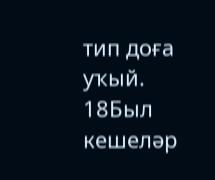тип доға уҡый.
18Был кешеләр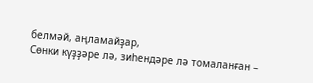белмәй, аңламайҙар,
Сөнки күҙҙәре лә, зиһендәре лә томаланған –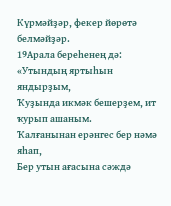Күрмәйҙәр, фекер йөрөтә белмәйҙәр.
19Арала береһенең дә:
«Утындың яртыһын яндырҙым,
Ҡуҙында икмәк бешерҙем, ит ҡурып ашаным.
Ҡалғанынан ерәнгес бер нәмә яһап,
Бер утын ағасына сәждә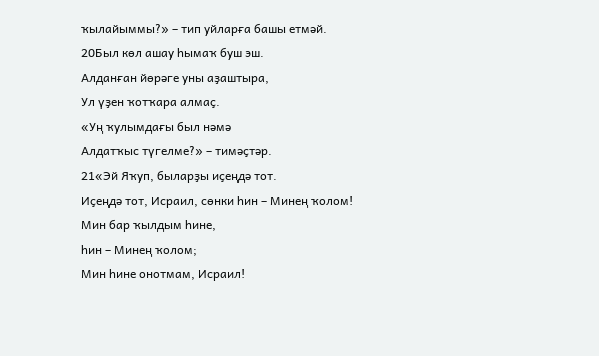ҡылайыммы?» – тип уйларға башы етмәй.
20Был көл ашау һымаҡ буш эш.
Алданған йөрәге уны аҙаштыра,
Ул үҙен ҡотҡара алмаҫ.
«Уң ҡулымдағы был нәмә
Алдатҡыс түгелме?» – тимәҫтәр.
21«Эй Яҡуп, быларҙы иҫеңдә тот.
Иҫеңдә тот, Исраил, сөнки һин – Минең ҡолом!
Мин бар ҡылдым һине,
һин – Минең ҡолом;
Мин һине онотмам, Исраил!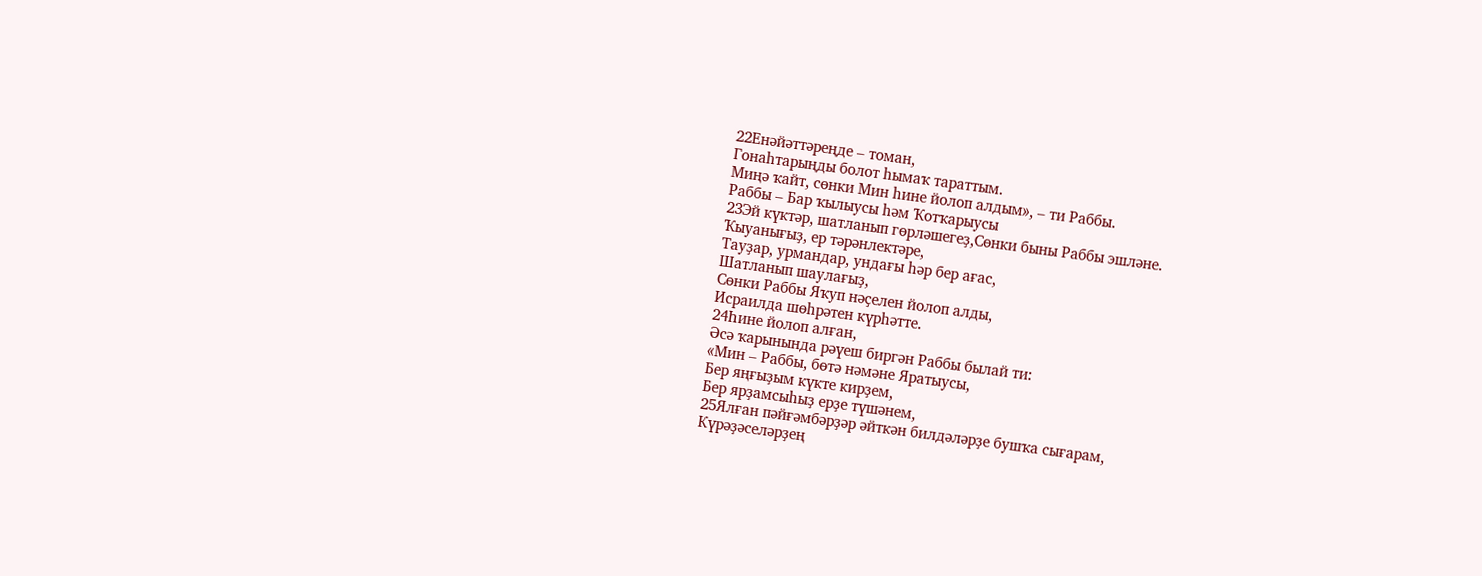22Енәйәттәреңде – томан,
Гонаһтарыңды болот һымаҡ тараттым.
Миңә ҡайт, сөнки Мин һине йолоп алдым», – ти Раббы.
Раббы – Бар ҡылыусы һәм Ҡотҡарыусы
23Эй күктәр, шатланып гөрләшегеҙ,Сөнки быны Раббы эшләне.
Ҡыуанығыҙ, ер тәрәнлектәре,
Тауҙар, урмандар, ундағы һәр бер ағас,
Шатланып шаулағыҙ,
Сөнки Раббы Яҡуп нәҫелен йолоп алды,
Исраилда шөһрәтен күрһәтте.
24Һине йолоп алған,
Әсә ҡарынында рәүеш биргән Раббы былай ти:
«Мин – Раббы, бөтә нәмәне Яратыусы,
Бер яңғыҙым күкте кирҙем,
Бер ярҙамсыһыҙ ерҙе түшәнем,
25Ялған пәйғәмбәрҙәр әйткән билдәләрҙе бушҡа сығарам,
Күрәҙәселәрҙең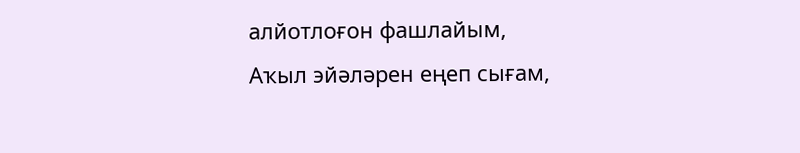алйотлоғон фашлайым,
Аҡыл эйәләрен еңеп сығам,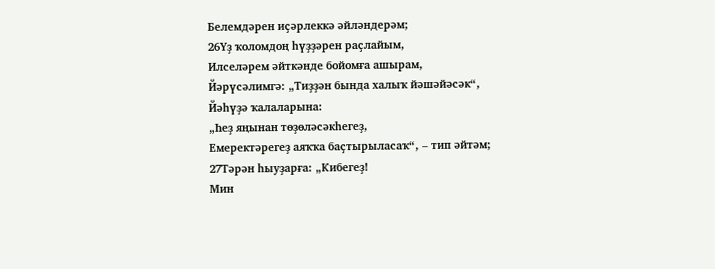Белемдәрен иҫәрлеккә әйләндерәм;
26Үҙ ҡоломдоң һүҙҙәрен раҫлайым,
Илселәрем әйткәнде бойомға ашырам,
Йәрүсәлимгә: „Тиҙҙән бында халыҡ йәшәйәсәк“,
Йәһүҙә ҡалаларына:
„Һеҙ яңынан төҙөләсәкһегеҙ,
Емеректәрегеҙ аяҡҡа баҫтырыласаҡ“, – тип әйтәм;
27Тәрән һыуҙарға: „Кибегеҙ!
Мин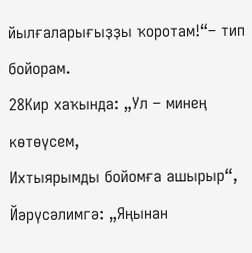йылғаларығыҙҙы ҡоротам!“– тип бойорам.
28Кир хаҡында: „Ул – минең көтөүсем,
Ихтыярымды бойомға ашырыр“,
Йәрүсәлимгә: „Яңынан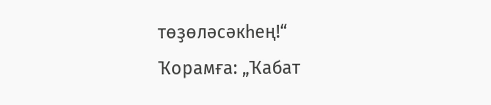төҙөләсәкһең!“
Ҡорамға: „Ҡабат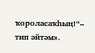ҡороласаҡһың!“– тип әйтәм».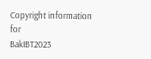Copyright information for
BakIBT2023